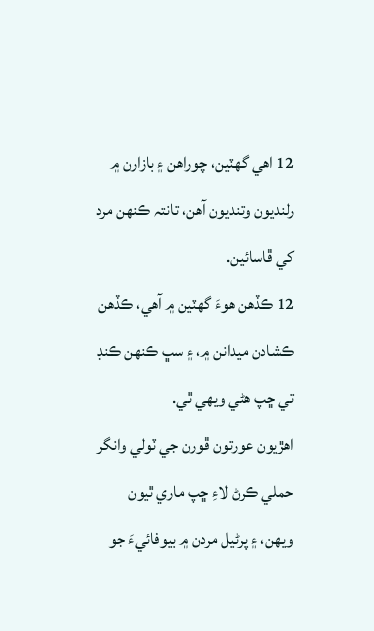12 اهي گھٽين، چوراهن ۽ بازارن ۾ رلنديون وتنديون آهن، تانتہ ڪنهن مرد کي ڦاسائين.
12 ڪڏهن هوءَ گهٽين ۾ آهي، ڪڏهن ڪشادن ميدانن ۾، ۽ سڀ ڪنهن ڪنڊ تي ڇپ هڻي ويهي ٿي.
اهڙيون عورتون ڦورن جي ٽولي وانگر حملي ڪرڻ لاءِ ڇپ ماري ٿيون ويهن، ۽ پرڻيل مردن ۾ بيوفائيءَ جو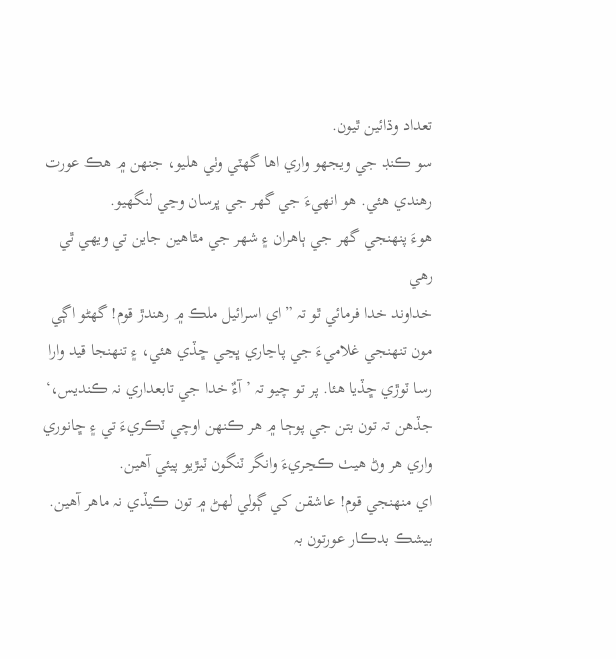تعداد وڌائين ٿيون.
سو ڪنڊ جي ويجھو واري اها گھٽي وٺي هليو، جنهن ۾ هڪ عورت رهندي هئي. هو انهيءَ جي گھر جي ڀرسان وڃي لنگھيو.
هوءَ پنهنجي گھر جي ٻاهران ۽ شهر جي مٿاهين جاين تي ويهي ٿي رهي
خداوند خدا فرمائي ٿو تہ ”اي اسرائيل ملڪ ۾ رهندڙ قوم! گھڻو اڳي مون تنهنجي غلاميءَ جي پاڃاري ڀڃي ڇڏي هئي، ۽ تنهنجا قيد وارا رسا ٽوڙي ڇڏيا هئا. پر تو چيو تہ ’آءٌ خدا جي تابعداري نہ ڪنديس،‘ جڏهن تہ تون بتن جي پوڄا ۾ هر ڪنهن اوچي ٽڪريءَ تي ۽ ڇانوري واري هر وڻ هيٺ ڪڃريءَ وانگر ٽنگون ٽيڙيو پيئي آهين.
اي منهنجي قوم! عاشقن کي ڳولي لهڻ ۾ تون ڪيڏي نہ ماهر آهين. بيشڪ بدڪار عورتون بہ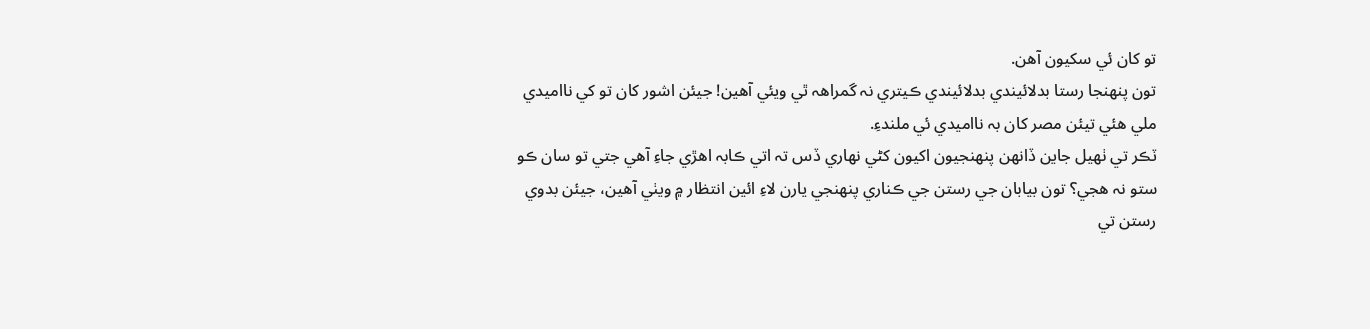تو کان ئي سکيون آهن.
تون پنهنجا رستا بدلائيندي بدلائيندي ڪيتري نہ گمراهہ ٿي ويئي آهين! جيئن اشور کان تو کي نااميدي ملي هئي تيئن مصر کان بہ نااميدي ئي ملندءِ.
ٽڪر تي ٺهيل جاين ڏانهن پنهنجيون اکيون کڻي نهاري ڏس تہ اتي ڪابہ اهڙي جاءِ آهي جتي تو سان ڪو ستو نہ هجي؟ تون بيابان جي رستن جي ڪناري پنهنجي يارن لاءِ ائين انتظار ۾ ويٺي آهين، جيئن بدوي رستن تي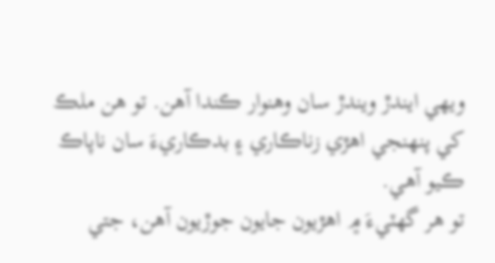ويهي ايندڙ ويندڙ سان وهنوار ڪندا آهن. تو هن ملڪ کي پنهنجي اهڙي زناڪاري ۽ بدڪاريءَ سان ناپاڪ ڪيو آهي.
تو هر گھٽيءَ ۾ اهڙيون جايون جوڙيون آهن، جتي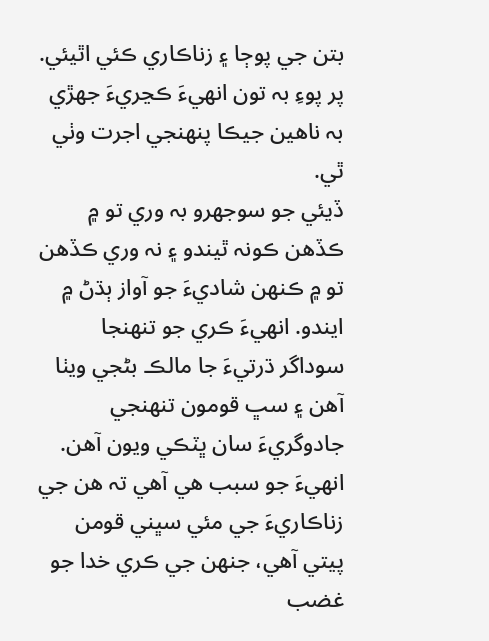بتن جي پوڄا ۽ زناڪاري ڪئي اٿيئي. پر پوءِ بہ تون انهيءَ ڪڃريءَ جهڙي بہ ناهين جيڪا پنهنجي اجرت وٺي ٿي.
ڏيئي جو سوجھرو بہ وري تو ۾ ڪڏهن ڪونہ ٿيندو ۽ نہ وري ڪڏهن تو ۾ ڪنهن شاديءَ جو آواز ٻڌڻ ۾ ايندو. انهيءَ ڪري جو تنهنجا سوداگر ڌرتيءَ جا مالڪ بڻجي ويٺا آهن ۽ سڀ قومون تنهنجي جادوگريءَ سان ڀٽڪي ويون آهن.
انهيءَ جو سبب هي آهي تہ هن جي زناڪاريءَ جي مئي سڀني قومن پيتي آهي، جنهن جي ڪري خدا جو غضب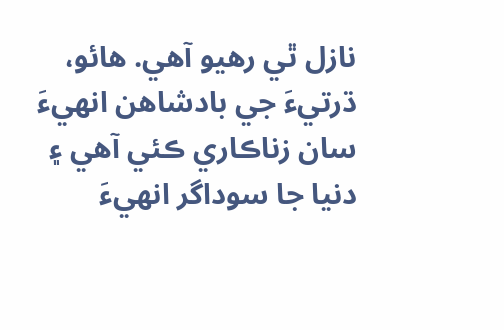نازل ٿي رهيو آهي. هائو، ڌرتيءَ جي بادشاهن انهيءَ سان زناڪاري ڪئي آهي ۽ دنيا جا سوداگر انهيءَ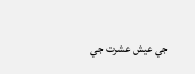جي عيش عشرت جي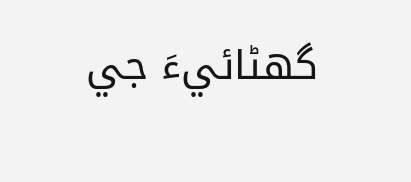گھڻائيءَ جي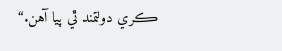ڪري دولتمند ٿي پيا آهن.“